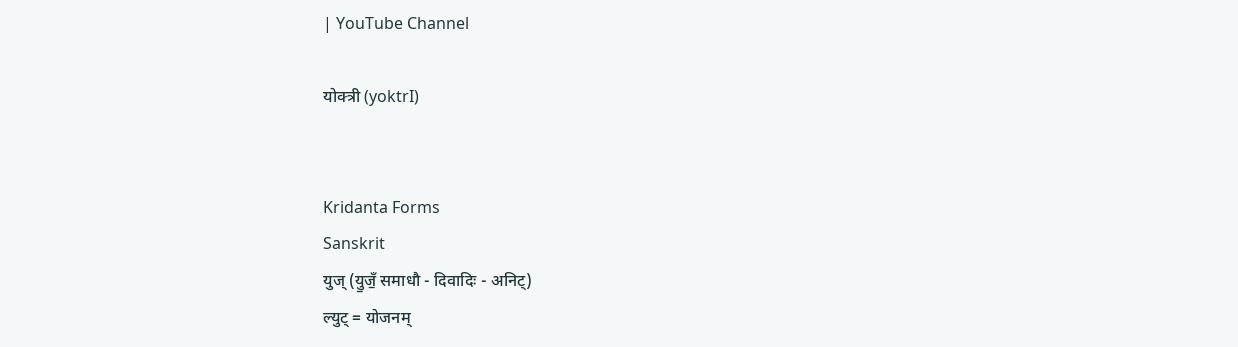| YouTube Channel

योक्त्री (yoktrI)


Kridanta Forms
Sanskrit
युज् (यु॒जँ॒ समाधौ - दिवादिः - अनिट्)
ल्युट् = योजनम्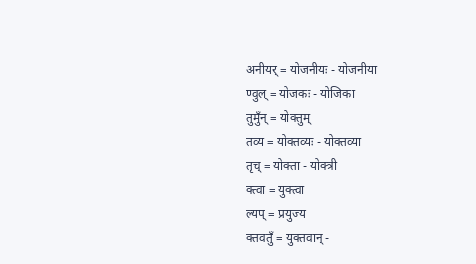अनीयर् = योजनीयः - योजनीया
ण्वुल् = योजकः - योजिका
तुमुँन् = योक्तुम्
तव्य = योक्तव्यः - योक्तव्या
तृच् = योक्ता - योक्त्री
क्त्वा = युक्त्वा
ल्यप् = प्रयुज्य
क्तवतुँ = युक्तवान् -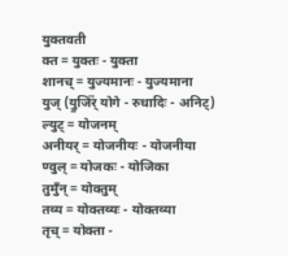युक्तवती
क्त = युक्तः - युक्ता
शानच् = युज्यमानः - युज्यमाना
युज् (यु॒जिँ॑र् योगे - रुधादिः - अनिट्)
ल्युट् = योजनम्
अनीयर् = योजनीयः - योजनीया
ण्वुल् = योजकः - योजिका
तुमुँन् = योक्तुम्
तव्य = योक्तव्यः - योक्तव्या
तृच् = योक्ता -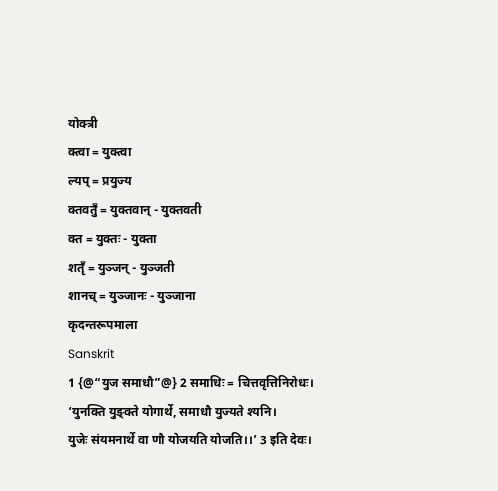योक्त्री
क्त्वा = युक्त्वा
ल्यप् = प्रयुज्य
क्तवतुँ = युक्तवान् - युक्तवती
क्त = युक्तः - युक्ता
शतृँ = युञ्जन् - युञ्जती
शानच् = युञ्जानः - युञ्जाना
कृदन्तरूपमाला
Sanskrit
1 {@“युज समाधौ”@} 2 समाधिः = चित्तवृत्तिनिरोधः।
‘युनक्ति युङ्क्ते योगार्थे, समाधौ युज्यते श्यनि।
युजेः संयमनार्थे वा णौ योजयति योजति।।’ 3 इति देवः।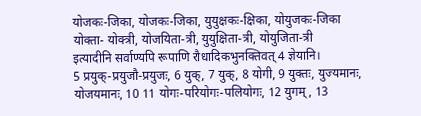योजकः-जिका, योजकः-जिका, युयुक्षकः-क्षिका, योयुजकः-जिका
योक्ता- योक्त्री, योजयिता-त्री, युयुक्षिता-त्री, योयुजिता-त्री
इत्यादीनि सर्वाण्यपि रूपाणि रौधादिकभुनक्तिवत् 4 ज्ञेयानि।
5 प्रयुक्-प्रयुजौ-प्रयुजः, 6 युक्, 7 युक्, 8 योगी, 9 युक्तः, युज्यमानः, योजयमानः, 10 11 योगः-परियोगः-पलियोगः, 12 युगम्, 13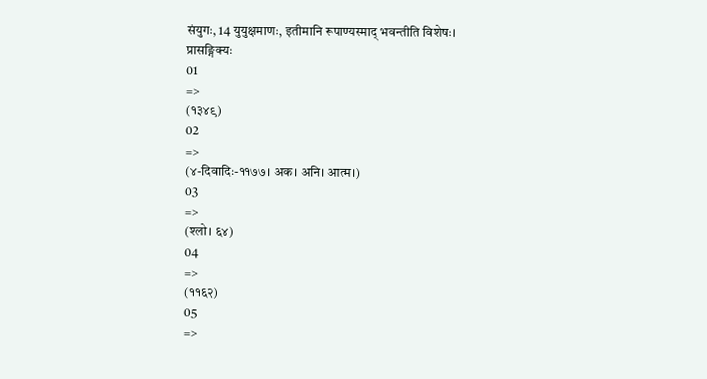संयुगः, 14 युयुक्षमाणः, इतीमानि रूपाण्यस्माद् भवन्तीति विशेषः।
प्रासङ्गिक्यः
01
=>
(१३४९)
02
=>
(४-दिवादिः-११७७। अक। अनि। आत्म।)
03
=>
(श्लो। ६४)
04
=>
(११६२)
05
=>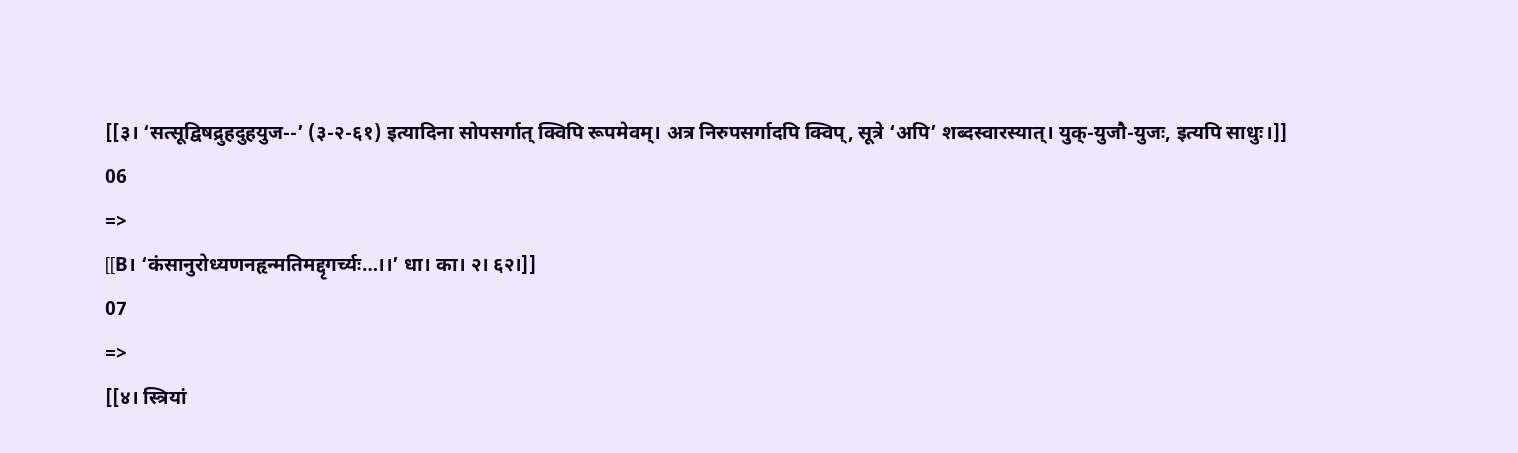[[३। ‘सत्सूद्विषद्रुहदुहयुज--’ (३-२-६१) इत्यादिना सोपसर्गात् क्विपि रूपमेवम्। अत्र निरुपसर्गादपि क्विप्, सूत्रे ‘अपि’ शब्दस्वारस्यात्। युक्-युजौ-युजः, इत्यपि साधुः।]]
06
=>
[[B। ‘कंसानुरोध्यणनहृन्मतिमद्दृगर्च्यः…।।’ धा। का। २। ६२।]]
07
=>
[[४। स्त्रियां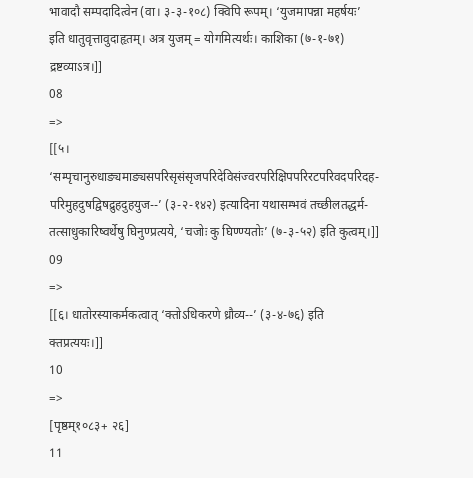भावादौ सम्पदादित्वेन (वा। ३-३-१०८) क्विपि रूपम्। ‘युजमापन्ना महर्षयः’ इति धातुवृत्तावुदाहृतम्। अत्र युजम् = योगमित्यर्थः। काशिका (७-१-७१) द्रष्टव्याऽत्र।]]
08
=>
[[५। ‘सम्पृचानुरुधाङ्यमाङ्यसपरिसृसंसृजपरिदेविसंज्वरपरिक्षिपपरिरटपरिवदपरिदह- परिमुहदुषद्विषद्रुहदुहयुज--’ (३-२-१४२) इत्यादिना यथासम्भवं तच्छीलतद्धर्म- तत्साधुकारिष्वर्थेषु घिनुण्प्रत्यये, ‘चजोः कु घिण्ण्यतोः’ (७-३-५२) इति कुत्वम्।]]
09
=>
[[६। धातोरस्याकर्मकत्वात् ‘क्तोऽधिकरणे ध्रौव्य--’ (३-४-७६) इति क्तप्रत्ययः।]]
10
=>
[पृष्ठम्१०८३+ २६]
11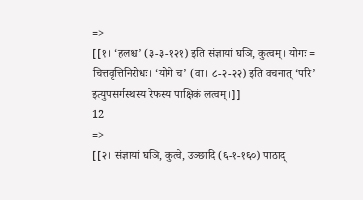=>
[[१। ‘हलश्च’ (३-३-१२१) इति संज्ञायां घञि, कुत्वम्। योगः = चित्तवृत्तिनिरोधः। ‘योगे च’ (वा। ८-२-२२) इति वचनात् ‘परि’ इत्युपसर्गस्थस्य रेफस्य पाक्षिकं लत्वम्।]]
12
=>
[[२। संज्ञायां घञि, कुत्वे, उञ्छादि (६-१-१६०) पाठाद्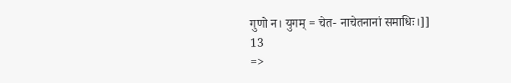गुणो न। युगम् = चेत- नाचेतनानां समाधिः।]]
13
=>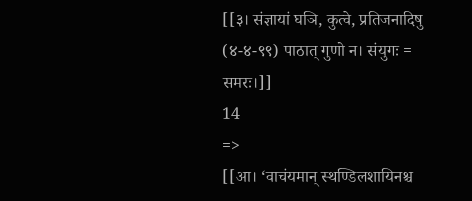[[३। संज्ञायां घञि, कुत्वे, प्रतिजनादिषु (४-४-९९) पाठात् गुणो न। संयुगः = समरः।]]
14
=>
[[आ। ‘वाचंयमान् स्थण्डिलशायिनश्च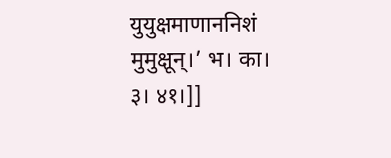युयुक्षमाणाननिशं मुमुक्षून्।’ भ। का। ३। ४१।]]